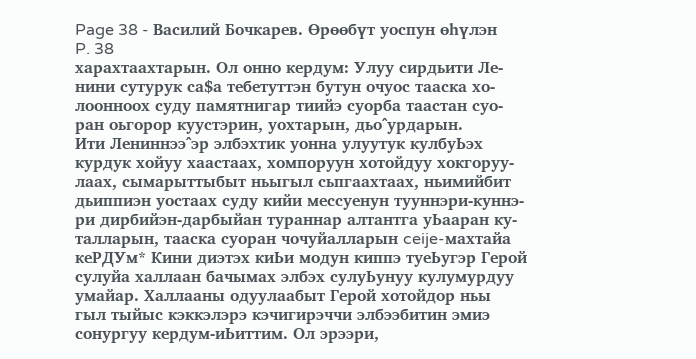Page 38 - Василий Бочкарев. Өрөөбүт уоспун өһүлэн
P. 38
харахтаахтарын. Ол онно кердум: Улуу сирдьити Ле-
нини сутурук са$а тебетуттэн бутун очуос тааска хо-
лоонноох суду памятнигар тиийэ суорба таастан суо-
ран оьгорор куустэрин, уохтарын, дьо^урдарын.
Ити Лениннээ^эр элбэхтик уонна улуутук кулбуЬэх
курдук хойуу хаастаах, хомпоруун хотойдуу хокгоруу-
лаах, сымарыттыбыт ньыгыл сьпгаахтаах, ньимийбит
дьиппиэн уостаах суду кийи мессуенун тууннэри-куннэ-
ри дирбийэн-дарбыйан тураннар алтантга уЬааран ку-
талларын, тааска суоран чочуйалларын ceije-махтайа
кеРДУм* Кини диэтэх киЬи модун киппэ туеЬугэр Герой
сулуйа халлаан бачымах элбэх сулуЬунуу кулумурдуу
умайар. Халлааны одуулаабыт Герой хотойдор ньы
гыл тыйыс кэккэлэрэ кэчигирэччи элбээбитин эмиэ
сонургуу кердум-иЬиттим. Ол эрээри,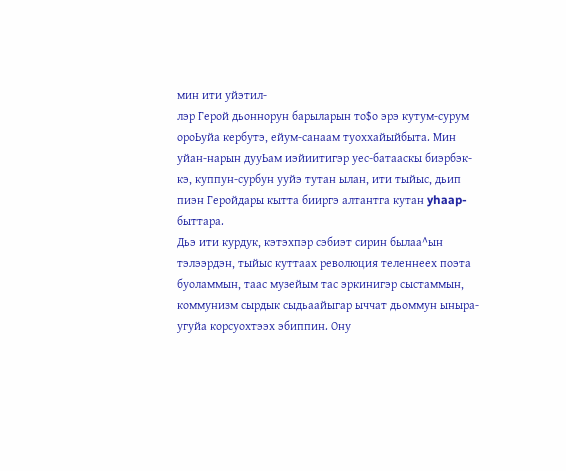мин ити уйэтил-
лэр Герой дьоннорун барыларын то$о эрэ кутум-сурум
ороЬуйа кербутэ, ейум-санаам туоххайыйбыта. Мин
уйан-нарын дууЬам иэйиитигэр уес-батааскы биэрбэк-
кэ, куппун-сурбун ууйэ тутан ылан, ити тыйыс, дьип
пиэн Геройдары кытта бииргэ алтантга кутан yhaap-
быттара.
Дьэ ити курдук, кэтэхпэр сэбиэт сирин былаа^ын
тэлээрдэн, тыйыс куттаах революция теленнеех поэта
буоламмын, таас музейым тас эркинигэр сыстаммын,
коммунизм сырдык сыдьаайыгар ыччат дьоммун ыныра-
угуйа корсуохтээх эбиппин. Ону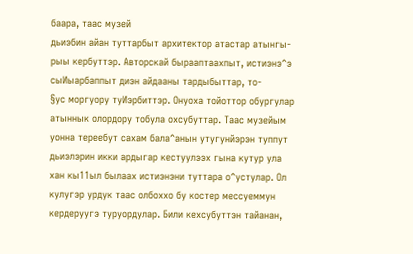баара, таас музей
дьиэбин айан туттарбыт архитектор атастар атынгы-
рыы кербуттэр. Авторскай бырааптаахпыт, истиэнэ^э
сыИыарбаппыт диэн айдааны тардыбыттар, то-
§ус моргуору туИэрбиттэр. Онуоха тойоттор обургулар
атыннык олордору тобула охсубуттар. Таас музейым
уонна тереебут сахам бала^анын утугунйэрэн туппут
дьиэлэрин икки ардыгар кестуулээх гына кутур ула
хан кы11ыл былаах истиэнэни туттара о^устулар. Ол
кулугэр урдук таас олбоххо бу костер мессуеммун
кердеруугэ туруордулар. Били кехсубуттэн тайанан,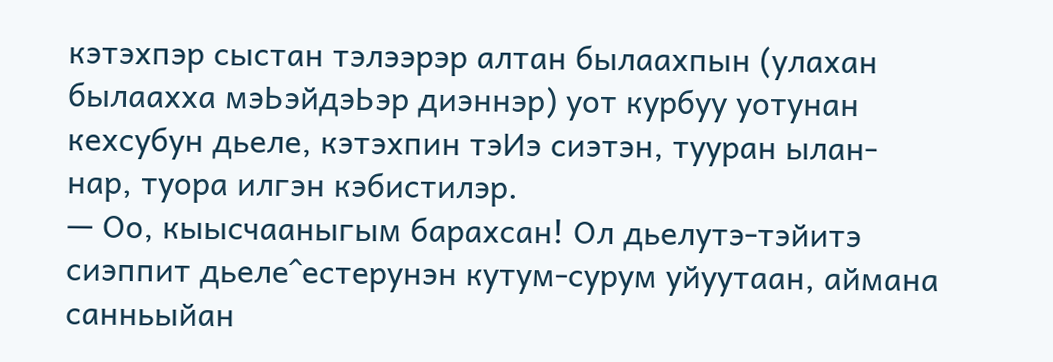кэтэхпэр сыстан тэлээрэр алтан былаахпын (улахан
былаахха мэЬэйдэЬэр диэннэр) уот курбуу уотунан
кехсубун дьеле, кэтэхпин тэИэ сиэтэн, тууран ылан-
нар, туора илгэн кэбистилэр.
— Оо, кыысчааныгым барахсан! Ол дьелутэ-тэйитэ
сиэппит дьеле^естерунэн кутум-сурум уйуутаан, аймана
санньыйан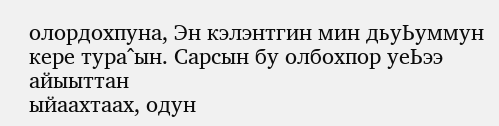олордохпуна, Эн кэлэнтгин мин дьуЬуммун
кере тура^ын. Сарсын бу олбохпор уеЬээ айыыттан
ыйаахтаах, одун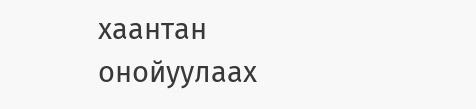хаантан онойуулаах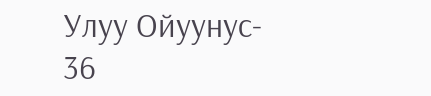Улуу Ойуунус-
36